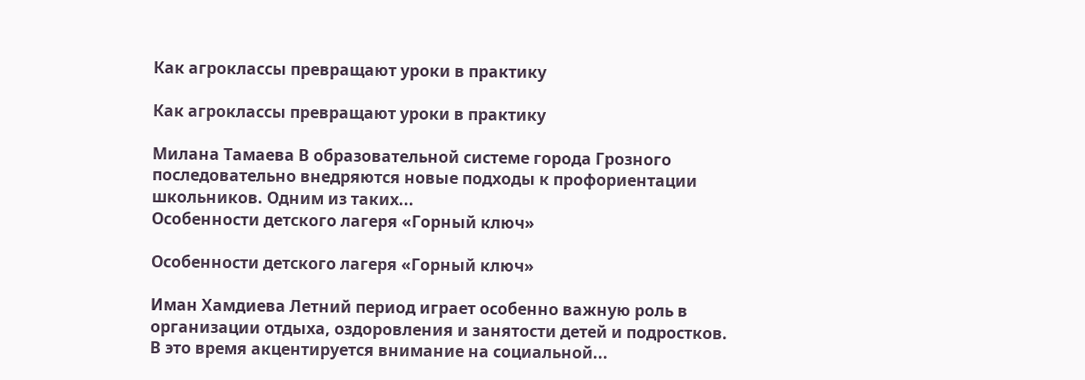Как агроклассы превращают уроки в практику

Как агроклассы превращают уроки в практику

Милана Тамаева В образовательной системе города Грозного последовательно внедряются новые подходы к профориентации школьников. Одним из таких...
Особенности детского лагеря «Горный ключ»

Особенности детского лагеря «Горный ключ»

Иман Хамдиева Летний период играет особенно важную роль в организации отдыха, оздоровления и занятости детей и подростков. В это время акцентируется внимание на социальной...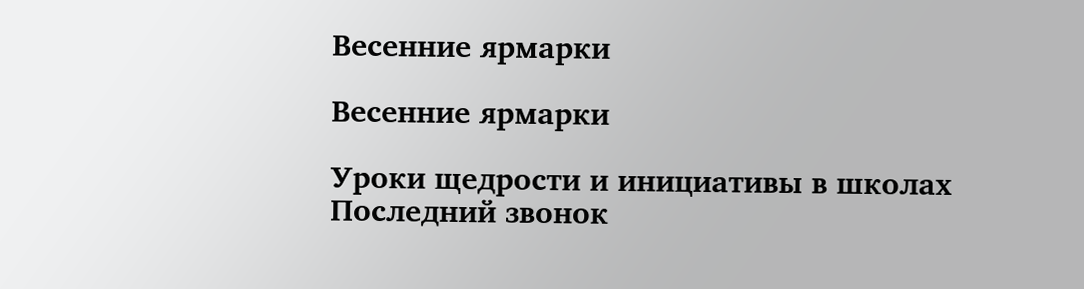Весенние ярмарки

Весенние ярмарки

Уроки щедрости и инициативы в школах
Последний звонок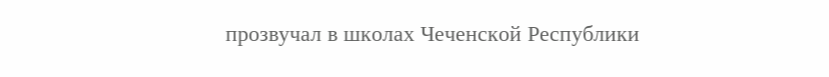прозвучал в школах Чеченской Республики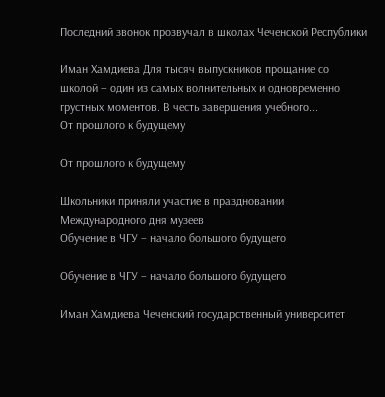Последний звонок прозвучал в школах Чеченской Республики

Иман Хамдиева Для тысяч выпускников прощание со школой – один из самых волнительных и одновременно грустных моментов. В честь завершения учебного...
От прошлого к будущему

От прошлого к будущему

Школьники приняли участие в праздновании Международного дня музеев
Обучение в ЧГУ – начало большого будущего

Обучение в ЧГУ – начало большого будущего

Иман Хамдиева Чеченский государственный университет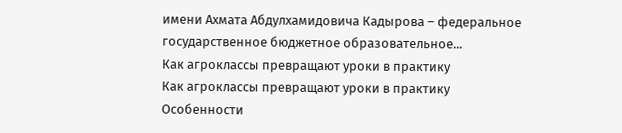имени Ахмата Абдулхамидовича Кадырова – федеральное государственное бюджетное образовательное...
Как агроклассы превращают уроки в практику
Как агроклассы превращают уроки в практику
Особенности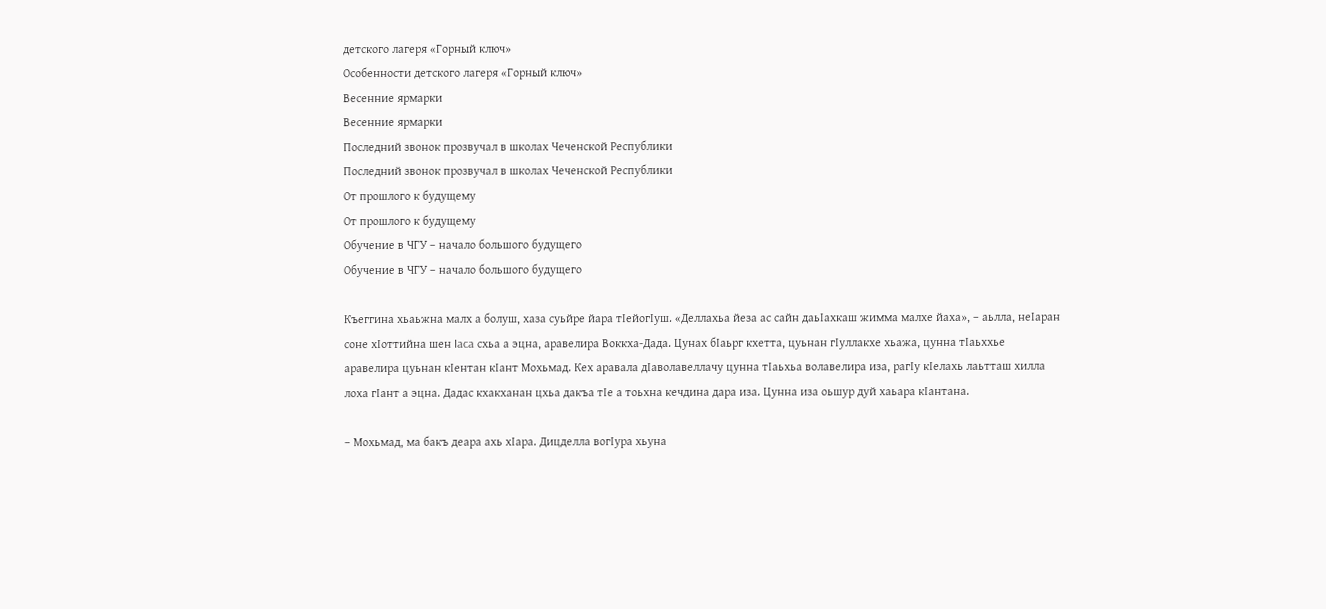детского лагеря «Горный ключ»
Особенности детского лагеря «Горный ключ»
Весенние ярмарки
Весенние ярмарки
Последний звонок прозвучал в школах Чеченской Республики
Последний звонок прозвучал в школах Чеченской Республики
От прошлого к будущему
От прошлого к будущему
Обучение в ЧГУ – начало большого будущего
Обучение в ЧГУ – начало большого будущего

Къеггина хьаьжна малх а болуш, хаза суьйре йара тIейогIуш. «Деллахьа йеза ас сайн даьIахкаш жимма малхе йаха», – аьлла, неIаран соне хIоттийна шен Iaca схьа а эцна, аравелира Воккха-Дада. Цунах бIаьрг кхетта, цуьнан гIуллакхе хьажа, цунна тIаьххье аравелира цуьнан кIентан кIант Мохьмад. Кех аравала дIаволавеллачу цунна тIаьхьа волавелира иза, paгIy кIелахь лаьтташ хилла лоха гIант а эцна. Дадас кхакханан цхьа дакъа тIе а тоьхна кечдина дара иза. Цунна иза оьшур дуй хаьара кIантана.

– Мохьмад, ма бакъ деара ахь хIара. Дицделла вогIура хьуна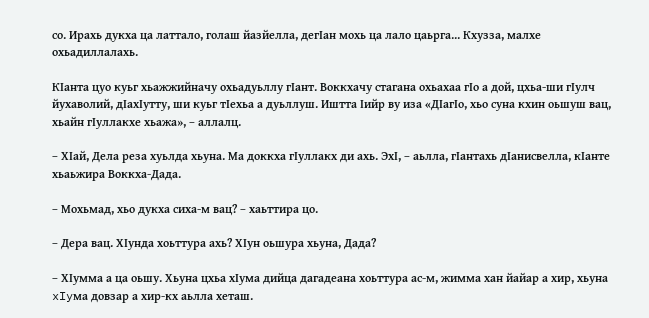со. Ирахь дукха ца латтало, голаш йазйелла, дегIан мохь ца лало цаьрга... Кхузза, малхе охьадиллалахь.

КIанта цуо куьг хьажжийначу охьадуьллу гIант. Воккхачу стагана охьахаа гIo а дой, цхьа-ши гIулч йухаволий, дIахIутту, ши куьг тIехьа а дуьллуш. Иштта Iийр ву иза «ДIагIо, хьо суна кхин оьшуш вац, хьайн гIуллакхе хьажа», – аллалц.

– ХIай, Дела реза хуьлда хьуна. Ма доккха гIуллакх ди ахь. ЭхI, – аьлла, гIантахь дIанисвелла, кIанте хьаьжира Воккха-Дада.

– Мохьмад, хьо дукха сиха-м вац? – хаьттира цо.

– Дера вац. ХIунда хоьттура ахь? ХIун оьшура хьуна, Дада?

– ХIумма а ца оьшу. Хьуна цхьа хIума дийца дагадеана хоьттура ас-м, жимма хан йайар а хир, хьуна xIyма довзар а хир-кх аьлла хеташ.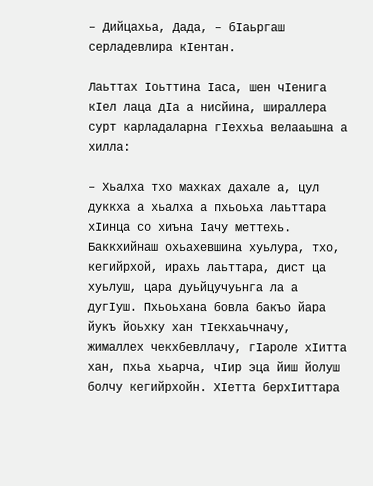– Дийцахьа, Дада, – бIаьргаш серладевлира кIентан.

Лаьттах Iоьттина Iаса, шен чIенига кIел лаца дIа а нисйина, шираллера сурт карладаларна гIеххьа велааьшна а хилла:

– Хьалха тхо махках дахале а, цул дуккха а хьалха а пхьоьха лаьттара хIинца со хиъна Iачу меттехь. Баккхийнаш охьахевшина хуьлура, тхо, кегийрхой, ирахь лаьттара, дист ца хуьлуш, цара дуьйцучуьнга ла а дугIуш. Пхьоьхана бовла бакъо йара йукъ йоьхку хан тIекхаьчначу, жималлех чекхбевллачу, гIароле xIитта хан, пхьа хьарча, чIир эца йиш йолуш болчу кегийрхойн. ХIетта берхIиттара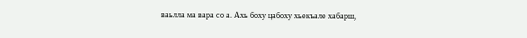ваьлла ма вара со а. Ахь боху цабоху хьекъале хабарш,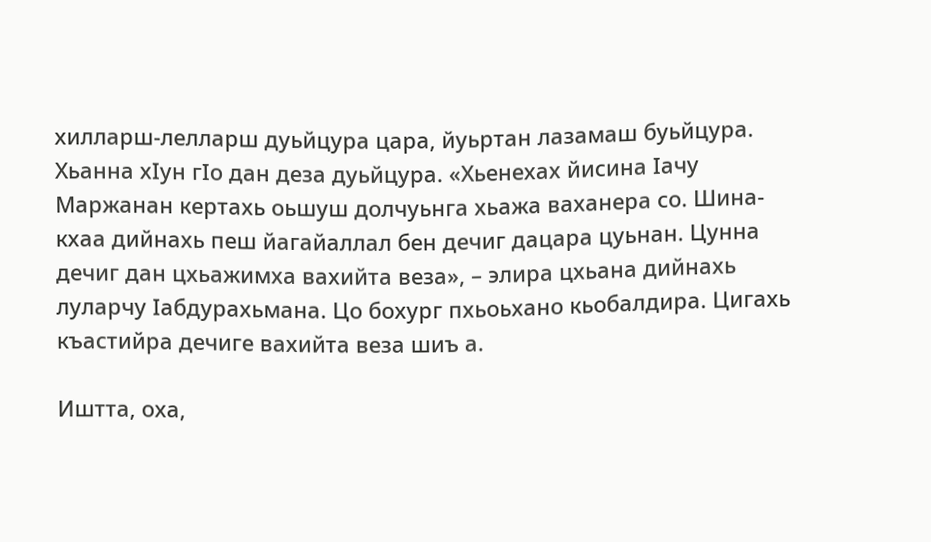хилларш-лелларш дуьйцура цара, йуьртан лазамаш буьйцура. Хьанна хIун гIо дан деза дуьйцура. «Хьенехах йисина Iачу Маржанан кертахь оьшуш долчуьнга хьажа ваханера со. Шина-кхаа дийнахь пеш йагайаллал бен дечиг дацара цуьнан. Цунна дечиг дан цхьажимха вахийта веза», – элира цхьана дийнахь луларчу Iабдурахьмана. Цо бохург пхьоьхано кьобалдира. Цигахь къастийра дечиге вахийта веза шиъ а.

Иштта, оха,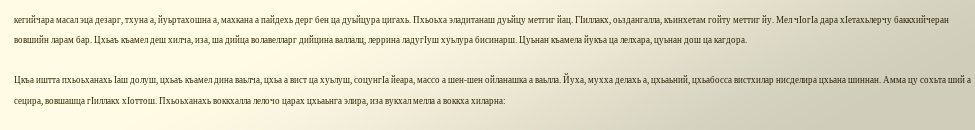кегийчара масал эца дезарг, тхуна а, йуьртахошна а, махкана а пайдехь дерг бен ца дуьйцура цигахь. Пхьоьха эладитанаш дуьйцу метгиг йац. ГIиллакх, оьздангалла, къинхетам гойту меттиг йу. Мел чIогIа дара хIетахьлерчу баккхийчеран вовшийн ларам бар. Цхьаъ къамел деш хилча, иза, ша дийца волавелларг дийцина валлалц, леррина ладугIуш хуьлура бисинарш. Цуьнан къамела йукъа ца лелхара, цуьнан дош ца кагдора.

Цкъа иштта пхьоьханахь Iаш долуш, цхьаъ къамел дина ваьлча, цхьа а вист ца хуьлуш, соцунгIа йеара, массо а шен-шен ойланашка а ваьлла. Йуха, мухха делахь а, цхьаьний, цхьабосса вистхилар нисделира цхьана шиннан. Амма цу сохьта ший а сецира, вовшашца гIиллакх хIоттош. Пхьоьханахь воккхалла лелочо царах цхьаьнга элира, иза вукхал мелла а воккха хиларна: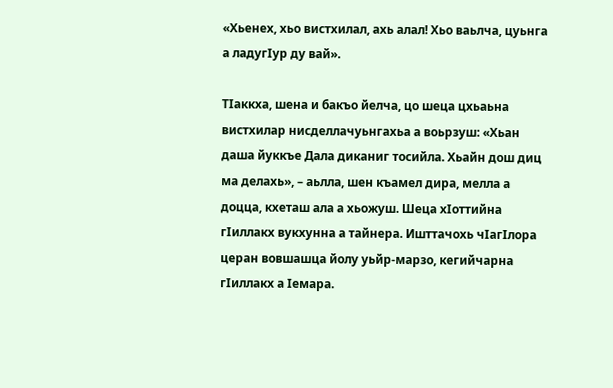«Хьенех, хьо вистхилал, ахь алал! Хьо ваьлча, цуьнга а ладугIур ду вай».

ТIаккха, шена и бакъо йелча, цо шеца цхьаьна вистхилар нисделлачуьнгахьа а воьрзуш: «Хьан даша йуккъе Дала диканиг тосийла. Хьайн дош диц ма делахь», – аьлла, шен къамел дира, мелла а доцца, кхеташ ала а хьожуш. Шеца хIоттийна гIиллакх вукхунна а тайнера. Ишттачохь чIагIлора церан вовшашца йолу уьйр-марзо, кегийчарна гIиллакх а Iемара.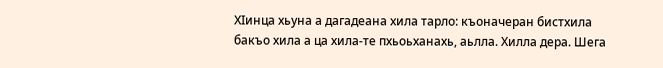ХIинца хьуна а дагадеана хила тарло: къоначеран бистхила бакъо хила а ца хила-те пхьоьханахь, аьлла. Хилла дера. Шега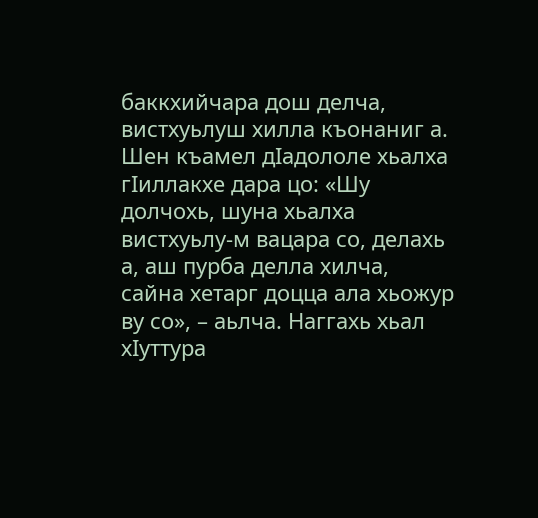баккхийчара дош делча, вистхуьлуш хилла къонаниг а. Шен къамел дIадололе хьалха гIиллакхе дара цо: «Шу долчохь, шуна хьалха вистхуьлу-м вацара со, делахь а, аш пурба делла хилча, сайна хетарг доцца ала хьожур ву со», – аьлча. Наггахь хьал хIуттура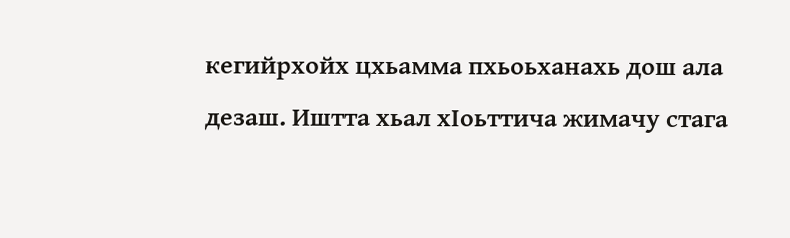кегийрхойх цхьамма пхьоьханахь дош ала дезаш. Иштта хьал хIоьттича жимачу стага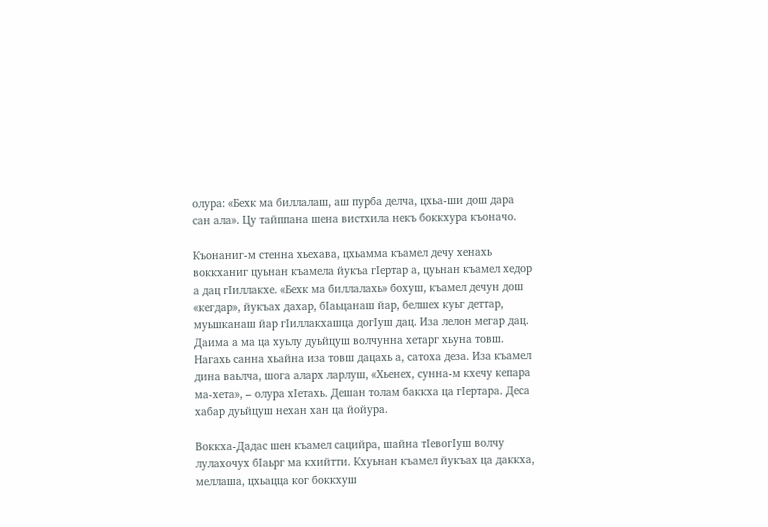олура: «Бехк ма биллалаш, аш пурба делча, цхьа-ши дош дара сан ала». Цу тайппана шена вистхила некъ боккхура къоначо.

Къонаниг-м стенна хьехава, цхьамма къамел дечу хенахь воккханиг цуьнан къамела йукъа гIертар а, цуьнан къамел хедор а дац гIиллакхе. «Бехк ма биллалахь» бохуш, къамел дечун дош «кегдар», йукъах дахар, бIаьцанаш йар, белшех куьг деттар, муьшканаш йар гIиллакхашца догIуш дац. Иза лелон мегар дац. Даима а ма ца хуьлу дуьйцуш волчунна хетарг хьуна товш. Нагахь санна хьайна иза товш дацахь а, сатоха деза. Иза къамел дина ваьлча, шога аларх ларлуш, «Хьенех, сунна-м кхечу кепара ма-хета», – олура хIетахь. Дешан толам баккха ца гIертара. Деса хабар дуьйцуш нехан хан ца йойура.

Воккха-Дадас шен къамел сацийра, шайна тIевогIуш волчу лулахочух бIаьрг ма кхийтти. Кхуьнан къамел йукъах ца даккха, меллаша, цхьацца ког боккхуш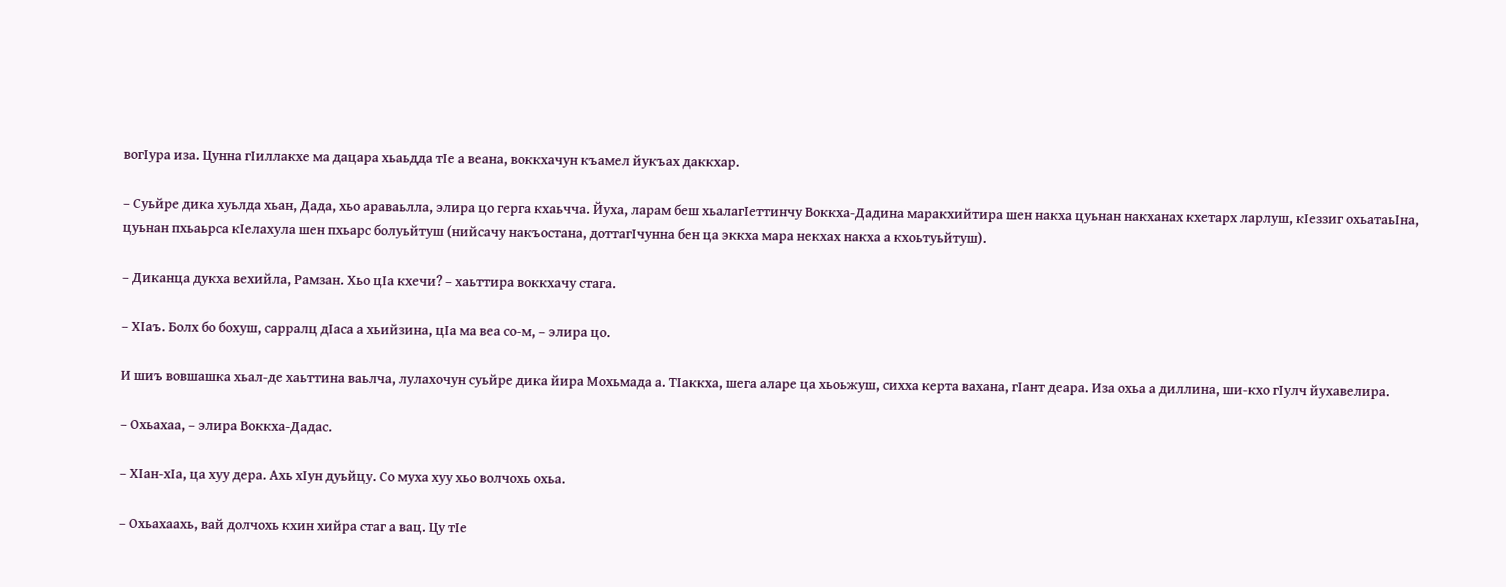вогIура иза. Цунна гIиллакхе ма дацара хьаьдда тIе а веана, воккхачун къамел йукъах даккхар.

– Суьйре дика хуьлда хьан, Дада, хьо араваьлла, элира цо герга кхаьчча. Йуха, ларам беш хьалагIеттинчу Воккха-Дадина маракхийтира шен накха цуьнан накханах кхетарх ларлуш, кIеззиг охьатаьIна, цуьнан пхьаьрса кIелахула шен пхьарс болуьйтуш (нийсачу накъостана, доттагIчунна бен ца эккха мара некхах накха а кхоьтуьйтуш).

– Диканца дукха вехийла, Рамзан. Хьо цIа кхечи? – хаьттира воккхачу стага.

– ХIаъ. Болх бо бохуш, сарралц дIаса а хьийзина, цIа ма веа со-м, – элира цо.

И шиъ вовшашка хьал-де хаьттина ваьлча, лулахочун суьйре дика йира Мохьмада а. ТIаккха, шега аларе ца хьоьжуш, сихха керта вахана, гIант деара. Иза охьа а диллина, ши-кхо гIулч йухавелира.

– Охьахаа, – элира Воккха-Дадас.

– ХIан-хIа, ца хуу дера. Ахь хIун дуьйцу. Со муха хуу хьо волчохь охьа.

– Охьахаахь, вай долчохь кхин хийра стаг а вац. Цу тIе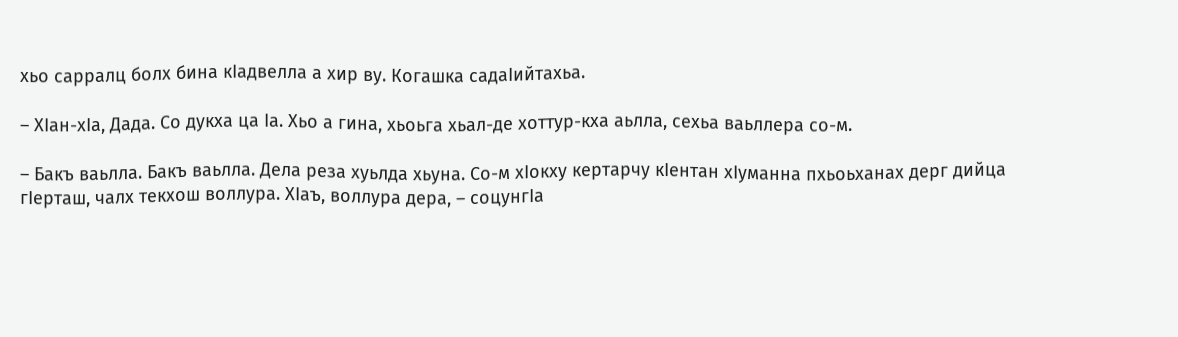хьо сарралц болх бина кIадвелла а хир ву. Когашка садаIийтахьа.

– ХIан-хIа, Дада. Со дукха ца Iа. Хьо а гина, хьоьга хьал-де хоттур-кха аьлла, сехьа ваьллера со-м.

– Бакъ ваьлла. Бакъ ваьлла. Дела реза хуьлда хьуна. Со-м хIокху кертарчу кIентан хIуманна пхьоьханах дерг дийца гIерташ, чалх текхош воллура. ХIаъ, воллура дера, – соцунгIа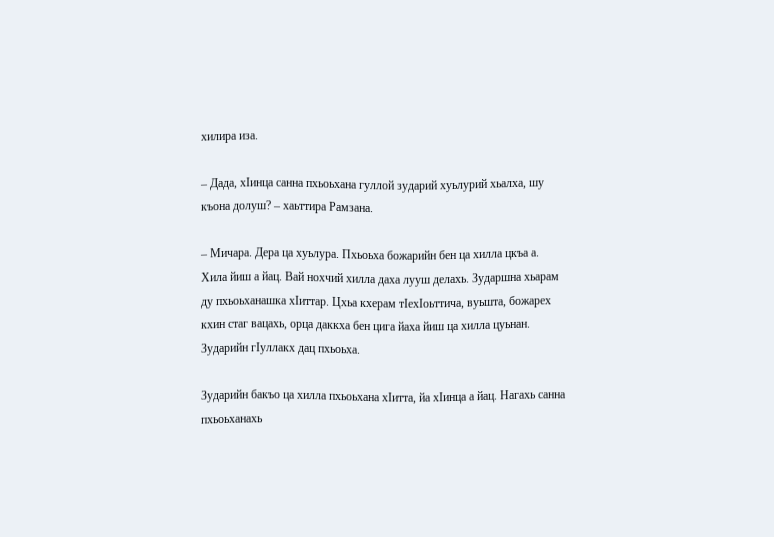хилира иза.

– Дада, хIинца санна пхьоьхана гуллой зударий хуьлурий хьалха, шу къона долуш? – хаьттира Рамзана.

– Мичара. Дера ца хуьлура. Пхьоьха божарийн бен ца хилла цкъа а. Хила йиш а йац. Вай нохчий хилла даха лууш делахь. Зударшна хьарам ду пхьоьханашка хIиттар. Цхьа кхерам тIехIоьттича, вуьшта, божарех кхин стаг вацахь, орца даккха бен цига йаха йиш ца хилла цуьнан. Зударийн гIуллакх дац пхьоьха.

Зударийн бакъо ца хилла пхьоьхана хIитта, йа хIинца а йац. Нагахь санна пхьоьханахь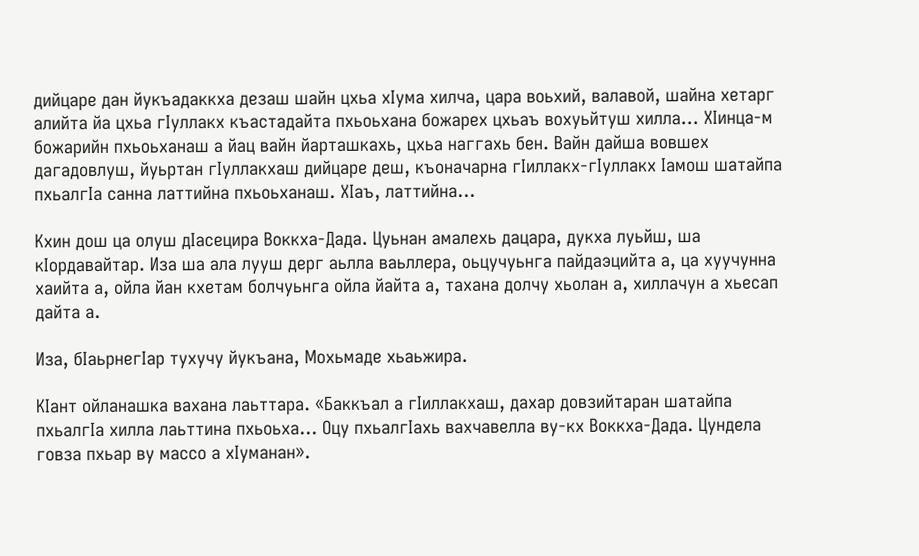дийцаре дан йукъадаккха дезаш шайн цхьа хIума хилча, цара воьхий, валавой, шайна хетарг алийта йа цхьа гIуллакх къастадайта пхьоьхана божарех цхьаъ вохуьйтуш хилла... ХIинца-м божарийн пхьоьханаш а йац вайн йарташкахь, цхьа наггахь бен. Вайн дайша вовшех дагадовлуш, йуьртан гIуллакхаш дийцаре деш, къоначарна гIиллакх-гIуллакх Iамош шатайпа пхьалгIа санна латтийна пхьоьханаш. XIаъ, латтийна...

Кхин дош ца олуш дIасецира Воккха-Дада. Цуьнан амалехь дацара, дукха луьйш, ша кIордавайтар. Иза ша ала лууш дерг аьлла ваьллера, оьцучуьнга пайдаэцийта а, ца хуучунна хаийта а, ойла йан кхетам болчуьнга ойла йайта а, тахана долчу хьолан а, хиллачун а хьесап дайта а.

Иза, бIаьрнегIар тухучу йукъана, Мохьмаде хьаьжира.

КIант ойланашка вахана лаьттара. «Баккъал а гIиллакхаш, дахар довзийтаран шатайпа пхьалгIа хилла лаьттина пхьоьха... Оцу пхьалгIахь вахчавелла ву-кх Воккха-Дада. Цундела говза пхьар ву массо а хIуманан».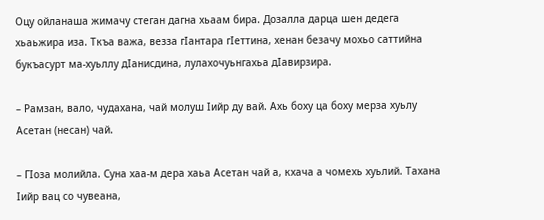Оцу ойланаша жимачу стеган дагна хьаам бира. Дозалла дарца шен дедега хьаьжира иза. Ткъа важа, везза гIантара гIеттина, хенан безачу мохьо саттийна букъасурт ма-хуьллу дIанисдина, лулахочуьнгахьа дIавирзира.

– Рамзан, вало, чудахана, чай молуш Iийр ду вай. Ахь боху ца боху мерза хуьлу Асетан (несан) чай.

– ГIоза молийла. Суна хаа-м дера хаьа Асетан чай а, кхача а чомехь хуьлий. Тахана Iийр вац со чувеана,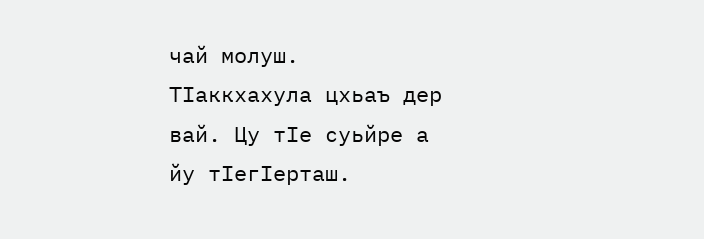чай молуш. ТIаккхахула цхьаъ дер вай. Цу тIе суьйре а йу тIегIерташ.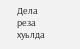Дела реза хуьлда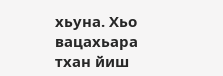хьуна. Хьо вацахьара тхан йиш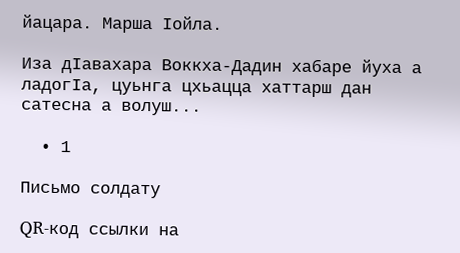йацара. Марша Iойла.

Иза дIавахара Воккха-Дадин хабаре йуха а ладогIа, цуьнга цхьацца хаттарш дан сатесна а волуш...

  • 1

Письмо солдату

QR-код ссылки на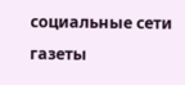социальные сети газеты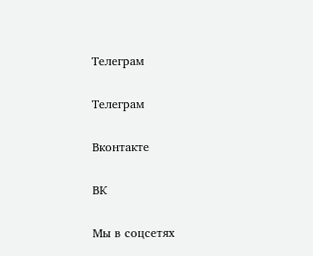Телеграм

Телеграм

Вконтакте

ВК

Мы в соцсетях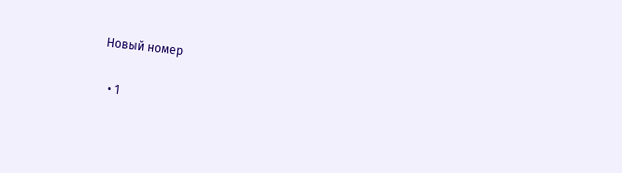Новый номер

  • 1